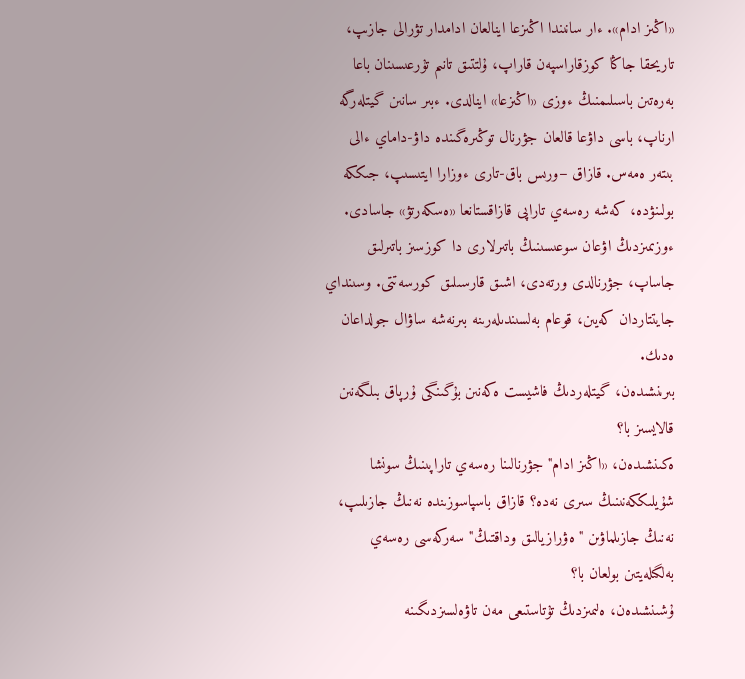«اڭىز ادام». ءار سانىندا اڭىزعا اينالعان ادامدار تۋرالى جازىپ، تاريحقا جاڭا كوزقاراسپەن قاراپ، ۇلتتىق تانىم تۇرعىسىنان باعا بەرەتىن باسىلىمنىڭ ءوزى «اڭىزعا» اينالدى. ءبىر سانىن گيتلەرگە ارناپ، باسى داۋعا قالعان جۋرنال توڭىرەگىندە داۋ-داماي ءالى بىتەر ەمەس. قازاق –ورىس باق-تارى ءوزارا ايتىسىپ، جىككە بولىنۋدە، كەشە رەسەي تاراپى قازاقستانعا «ەسكەرتۋ» جاسادى. ءوزىمىزدىڭ اۋعان سوعىسىنىڭ باتىرلارى دا كوزسىز باتىرلىق جاساپ، جۋرنالدى ورتەدى، اشىق قارسىلىق كورسەتتى. وسىنداي جايتتاردان كەيىن، قوعام بەلسىندىلەرىنە بىرنەشە ساۋال جولداعان ەدىك.
بىرىنشىدەن، گيتلەردىڭ فاشيست ەكەنىن بۇگىنگى ۇرپاق بىلگەنىن قالايسىز با؟
ەكىنشىدەن، «اڭىز ادام" جۋرنالىنا رەسەي تاراپىنىڭ سونشا شۇيلىككەنىنىڭ سىرى نەدە؟ قازاق باسپاسوزىندە نەنىڭ جازىلىپ، نەنىڭ جازىلماۋىن "ەۋرازيالىق وداقتىڭ" سەركەسى رەسەي بەلگىلەيتىن بولعان با؟
ۇشىنشىدەن، ەلىمىزدىڭ تۇتاستىعى مەن تاۋەلسىزدىگىنە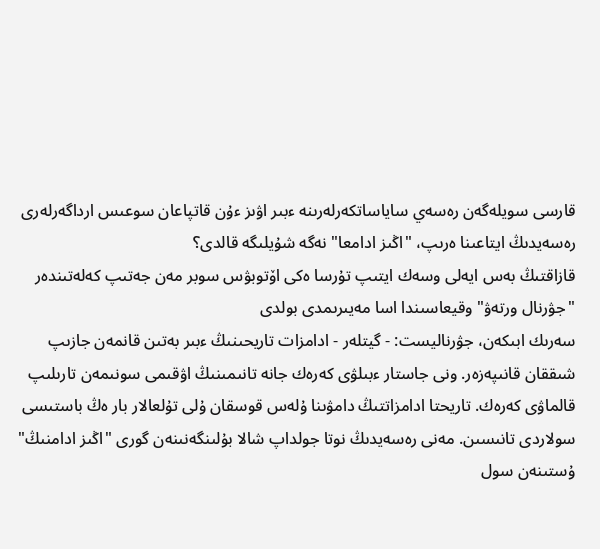قارسى سويلەگەن رەسەي ساياساتكەرلەرىنە ءبىر اۋىز ءۇن قاتپاعان سوعىس ارداگەرلەرى رەسەيدىڭ ايتاعىنا ەرىپ، "اڭىز ادامعا" نەگە شۇيلىگە قالدى؟
قازاقتىڭ بەس ايەلى وسەك ايتىپ تۇرسا ەكى اۆتوبۋس سوبر مەن جەتىپ كەلەتىندەر "جۋرنال ورتەۋ" وقيعاسىندا اسا مەيىرىمدى بولدى
سەرىك ابىكەن، جۋرناليست: - گيتلەر - ادامزات تاريحىنىڭ ءبىر بەتىن قانمەن جازىپ
شىققان قانىپەزەر. ونى جاستار ءبىلۋى كەرەك جانە تانىمىنىڭ اۋقىمى سونىمەن تارىلىپ قالماۋى كەرەك. تاريحتا ادامزاتتىڭ دامۋىنا ۇلەس قوسقان ۇلى تۇلعالار بار ەڭ باستىسى سولاردى تانىسىن. مەنى رەسەيدىڭ نوتا جولداپ شالا بۇلىنگەنىنەن گورى "اڭىز ادامنىڭ" ۇستىنەن سول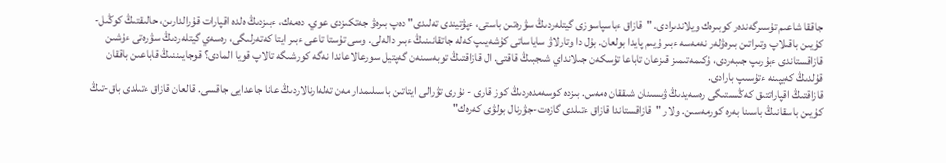جاققا شاعىم تۇسىرگەندەر كوبىرەك ويلاندىرادى. "قازاق ءباسپاسوزى گيتلەردىڭ سۋرەتىن باستى، ءپۋتيندى تەلىدى" دەپ بىرەۋ جەتكىزدى عوي. دەمەك، ءبىزدىڭ ەلدە اقپارات قۇرالدارىن، حالىقتىڭ كوڭىل-كۇيىن باقىلاپ وتىراتىن بىرەۋلەر نەمەسە ءبىر ۇيىم پايدا بولعان. بۇل دا وتارلاۋ ساياساتى كۇشەيىپ كەلە جاتقانىنىڭ ءبىر دالەلى. وسى تۇستا تاعى ءبىر ايتا كەتەرلىگى، رەسەي گيتلەردىڭ سۋرەتى ءۇشىن قازاقستاندى ءبۇرىپ جىبەردى، ۇكىمەتىمىز قىزعان تاباعا تۇسكەن جىلانداي شىجبىڭ قاقتى. ال قازاقتىڭ توبەسىنەن گەپتيل سورعالاعاندا نەگە كورشىگە تالاپ قويا المادى؟ قوجايىننىڭ قاباعىن باققان قۇلدىڭ كەيپىنە ءتۇسىپ بارادى.
قازاقتىڭ اقپاراتتىق كەڭىستىگى رەسەيدىڭ ۋىسىنان شىققان ەمەس. بىزدە كوسەمدەردىڭ كوز قارى - نۇرى تۋرالى ايتاتىن باسىلىمدار مەن تەلەارنالاردىڭ عانا جاعدايى جاقسى. قالعان قازاق ءتىلدى باق-تىڭ كۇيىن باسقانىڭ باسىنا بەرە كورمەسىن. ولار "قازاقستاندا قازاق ءتىلدى گازەت-جۋرنال بولۋى كەرەك"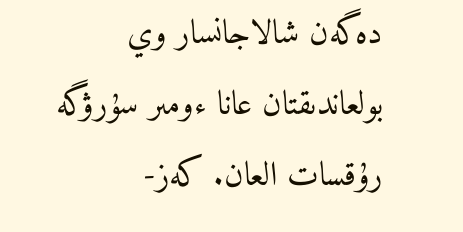دەگەن شالاجانسار وي بولعاندىقتان عانا ءومىر سۇرۋگە رۇقسات العان. كەز-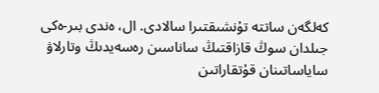كەلگەن ساتتە تۇنشىقتىرا سالادى. ال، ەندى بىر-ەكى جىلدان سوڭ قازاقتىڭ ساناسىن رەسەيدىڭ وتارلاۋ ساياساتىنان قۇتقاراتىن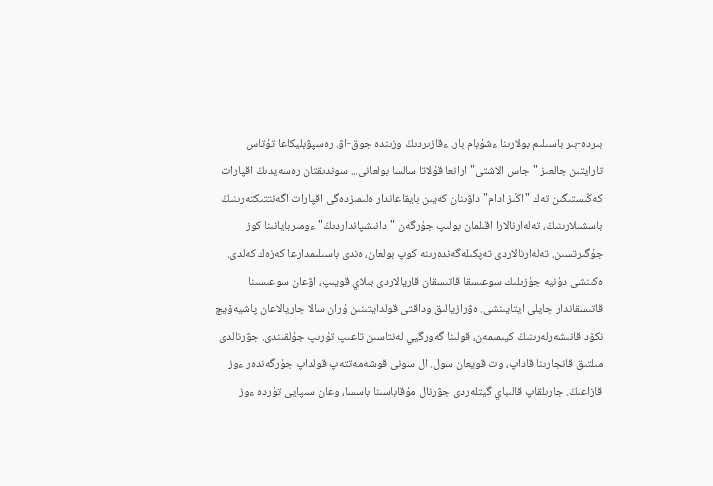بىردە-بىر باسىلىم بولارىنا ءشۇبام بار. ءقازىردىڭ وزىندە جوق-اۋ. رەسپۋبليكاعا تۇتاس تارايتىن جالعىز "جاس الاشتى" ارانعا قۇلاتا سالسا بولعانى... سوندىقتان رەسەيدىڭ اقپارات كەڭىستىگىن تەك "اڭىز ادام" داۋىنان كەيىن بايقاعاندار ەلىمىزدەگى اقپارات اگەنتتىكتەرىنىڭ باسشىلارىنىڭ، تەلەارنالارا اقىلمان بولىپ جۇرگەن "دانىشپانداردىڭ" ءومىربايانىنا كوز جۇگىرتسىن. تەلەارنالاردى تەپكىلەگەندەرىنە كوپ بولعان، ەندى باسىلىمدارعا كەزەك كەلدى. ەكىنشى دۇنيە جۇزىلىك سوعىسقا قاتىسقان قاريالاردى بىلاي قويىپ، اۋعان سوعىسىنا قاتىسقاندار جايلى ايتايىنشى. ەۋرازيالىق وداقتى قولدايتىنىن ۇران سالا جاريالاعان پاشيەۆيچ نكۆد قانىشەرلەرىنىڭ كيىمىمەن، قولىنا گەورگيي لەنتاسىن تاعىپ تۇرىپ جۇلقىندى. جۋرنالدى مىلتىق قانجارىنا قاداپ، وت قويعان سول. ال سونى قوشەمەتتەپ قولداپ جۇرگەندەر ءوز قازاعىڭ. جارىلقاپ قالىباي گيتلەردى جۋرنال مۇقاباسىنا باسسا، وعان سىپايى تۇردە ءوز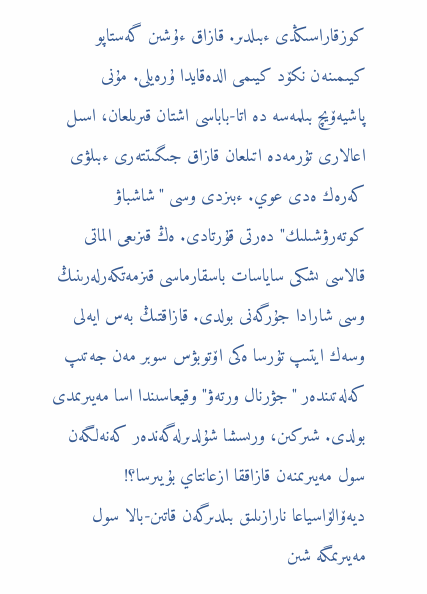كوزقاراسىڭدى ءبىلدىر. قازاق ءۇشىن گەستاپو كيىمىنەن نكۆد كيىمى الدەقايدا ۇرەيلى. مۇنى پاشيەۆيچ بىلمەسە دە اتا-باباسى اشتان قىرىلعان، اسىل اعالارى تۇرمەدە اتىلعان قازاق جىگىتتەرى ءبىلۋى كەرەك ەدى عوي. ءبىزدى وسى "شاشباۋ كوتەرۋشىلىك" دەرتى قۇرتادى. ەڭ قىزىعى الماتى قالاسى ىشكى ساياسات باسقارماسى قىزمەتكەرلەرىنىڭ وسى شارادا جۇرگەنى بولدى. قازاقتىڭ بەس ايەلى وسەك ايتىپ تۇرسا ەكى اۆتوبۋس سوبر مەن جەتىپ كەلەتىندەر "جۋرنال ورتەۋ" وقيعاسىندا اسا مەيىرىمدى بولدى. شىركىن، ورىسشا شۇلدىرلەگەندەر كەنەلگەن سول مەيىرىمنەن قازاققا ازعانتاي بۇيىرسا؟! ديەۆالۆاسياعا نارازىلىق بىلدىرگەن قاتىن-بالا سول مەيىرىمگە شىن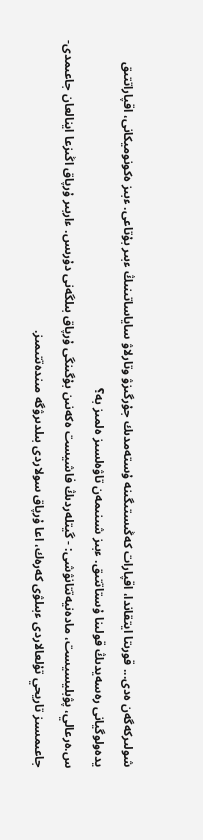شولىركەگەن ەدى... قورىتا ايتقاندا، اقپارات كەڭىستىگىنە ۇستەمدىك جۇرگىزۋ وتارلاۋ ساياساتىنىڭ ءبىر بۇتاعى. ءبىز ەكونوميكانى، اقپاراتتىق يدەولوگيانى رەسەيدىڭ قولىنا ۇستاتتىق. ءبىز شىنىمەن تاۋەلسىز ەلمىز بە؟
س.ەرعالي، پۋبليسيست، مادەنيەتتانۋشى: - گيتلەردىڭ فاشيست ەكەنىن بۇگىنگى ۇرپاق بىلگەنى دۇرىس. ءاربىر ۇرپاق اڭىزعا اينالعان جاعىمدى-جاعىمسىز تاريحي تۇلعالاردى ءبىلۋى كەرەك، اعا ۇرپاق سولاردى بىلدىرۋگە مىندەتتىمىز.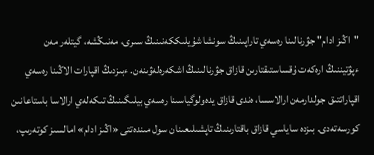"اڭىز ادام" جۋرنالىنا رەسەي تاراپىنىڭ سونشا شۇيلىككەنىنىڭ سىرى، مەنىڭشە، گيتلەر مەن ءپۋتيننىڭ ارەكەت ۇقساستىقتارىن قازاق جۋرنالىنىڭ اشكەرەلەۋىنەن. ءبىزدىڭ اقپارات الاڭىنا رەسەي اقپاراتتىق جولدارمەن ارالاسسا، ەندى قازاق يدەولوگياسىنا رەسەي بيلىگىنىڭ تىكەلەي ارالاسا باستاعانىن كورسەتەدى. بىزدە ساياسي قازاق باقتارىنىڭ تاپشىلىعىنان سول مىندەتتى «اڭىز ادام» امالسىز كوتەرىپ،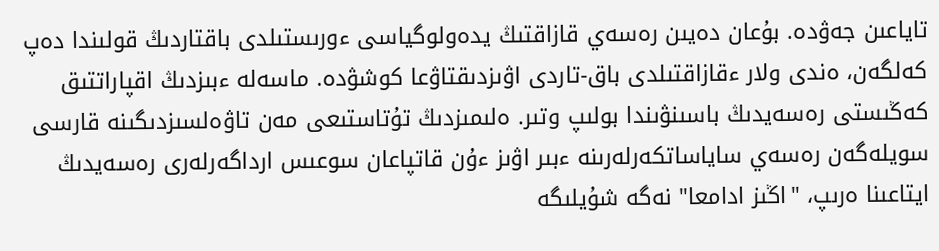تاياعىن جەۋدە. بۇعان دەيىن رەسەي قازاقتىڭ يدەولوگياسى ءورىستىلدى باقتاردىڭ قولىندا دەپ كەلگەن، ەندى ولار ءقازاقتىلدى باق-تاردى اۋىزدىقتاۋعا كوشۋدە. ماسەلە ءبىزدىڭ اقپاراتتىق كەڭىستى رەسەيدىڭ باسىنۋىندا بولىپ وتىر. ەلىمىزدىڭ تۇتاستىعى مەن تاۋەلسىزدىگىنە قارسى سويلەگەن رەسەي ساياساتكەرلەرىنە ءبىر اۋىز ءۇن قاتپاعان سوعىس ارداگەرلەرى رەسەيدىڭ ايتاعىنا ەرىپ، "اڭىز ادامعا" نەگە شۇيلىگە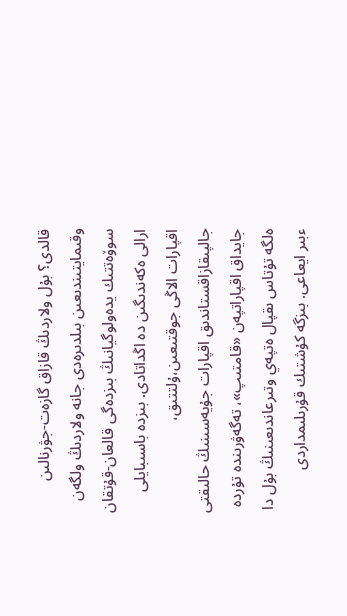قالدى؟ بۇل ولاردىڭ قازاق گازەت-جۋرنالىن وقىمايتىندىعىن بىلدىرەدى جانە ولاردىڭ ولگەن سوۆەتتىك يدەولوگيانىڭ بىزدەگى قالعان-قۇتقان ارالى ەكەندىگىن دە اڭداتادى. بىزدە باسىبايلى اقپارات الاڭى جوقتىعىن،ۇلتتىق، جالپىقازاقستاندىق اقپارات جۇيەسىنىڭ حالىقتى جايداق اقپاراتپەن «قامتىپ»، تەگەۋرىندە تۇردە ەلگە تۇتاس ىقپال ەتپەي وتىرعاندىعىنىڭ بۇل دا ءبىر ايعاعى. بىزگە كۇشتىك قۇرىلىمداردى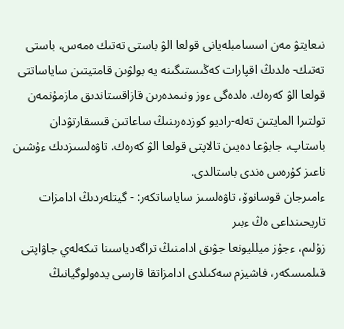نىعايتۋ مەن اسسامبلەيانى قولعا الۋ باستى تەتىك ەمەس، باستى تەتىك- ەلدىڭ اقپارات كەڭىستىگىنە يە بولۋىن قامتيتىن ساياساتتى قولعا الۋ كەرەك. ەلدەگى ءوز ونىمدەرىن قازاقستاندىق مازمۇنمەن تولتىرا المايتىن تەلە-راديو كوزدەرىنىڭ ساعاتىن قىسقارتۋدان باستاپ، جابۋعا دەيىن تالاپتى قولعا الۋ كەرەك. تاۋەلسىزدىك ءۇشىن ناعىز كۇرەس ەندى باستالدى.
ءامىرجان قوسانوۆ، تاۋەلسىز ساياساتكەر: - گيتلەردىڭ ادامزات تاريحىنداعى ەڭ ءبىر
زۇلىم، ءجۇز ميلليونعا جۋىق ادامنىڭ تراگەدياسىنا تىكەلەي جاۋاپتى قىلمىسكەر، فاشيزم سەكىلدى ادامزاتقا قارسى يدەولوگيانىڭ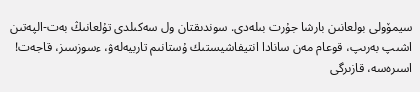سيمۆولى بولعانىن بارشا جۇرت بىلەدى. سوندىقتان ول سەكىلدى تۇلعانىڭ بەت-الپەتىن اشىپ بەرىپ، قوعام مەن سانادا انتيفاشيستىك ۇستانىم تاربيەلەۋ، ءسوزسىز، قاجەت! اسىرەسە، قازىرگى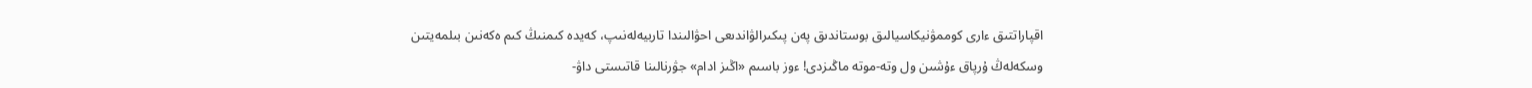اقپاراتتىق ءارى كوممۋنيكاسيالىق بوستاندىق پەن پىكىرالۋاندىعى احۋالىندا تاربيەلەنىپ، كەيدە كىمنىڭ كىم ەكەنىن بىلمەيتىن وسكەلەڭ ۇرپاق ءۇشىن ول وتە-موتە ماڭىزدى! ءوز باسىم «اڭىز ادام» جۋرنالىنا قاتىستى داۋ-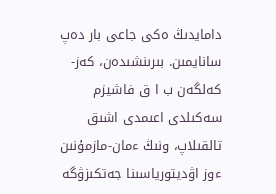دامايدىڭ ەكى جاعى بار دەپ سانايمىن. بىرىنشىدەن، كەز-كەلگەن ب ا ق فاشيزم سەكىلدى اعىمدى اشىق تالقىلاپ، ونىڭ ءمان-مازمۇنىن ءوز اۋديتورياسىنا جەتكىزۋگە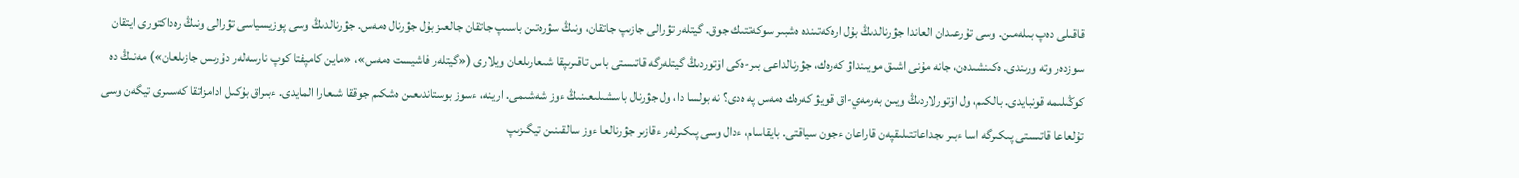قاقىلى دەپ بىلەمىن. وسى تۇرعىدان العاندا جۋرنالدىڭ بۇل ارەكەتىندە ەشبىر سوكەتتىك جوق. گيتلەر تۋرالى جازىپ جاتقان، ونىڭ سۋرەتىن باسىپ جاتقان جالعىز بۇل جۋرنال ەمەس. جۋرنالدىڭ وسى پوزيسياسى تۋرالى ونىڭ رەداكتورى ايتقان سوزدەر وتە ورىندى. ەكىنشىدەن، جانە مۇنى اشىق مويىنداۋ كەرەك، جۋرنالداعى بىر-ەكى اۆتوردىڭ گيتلەرگە قاتىستى باس تاقىرىپقا شىعارىلعان ويلارى («گيتلەر فاشيست ەمەس»، «ماين كامپفتا كوپ نارسەلەر دۇرىس جازىلعان») مەنىڭ دە كوڭىلىمە قونبايدى. بالكىم، ول اۆتورلاردىڭ ويىن بەرمەي-اق قويۋ كەرەك ەمەس پە ەدى؟ نە بولسا دا، ول جۋرنال باسشىلىعىنىڭ ءوز شەشىمى. ارينە، ءسوز بوستاندىعىن ەشكىم جوققا شىعارا المايدى. ءبىراق بۇكىل ادامزاتقا كەسىرى تيگەن وسى تۇلعاعا قاتىستى پىكىرگە اسا ءبىر ىجداعاتتىلىقپەن قاراعان ءجون سياقتى. بايقاسام، ءدال وسى پىكىرلەر ءقازىر جۋرنالعا ءوز سالقىنىن تيگىزىپ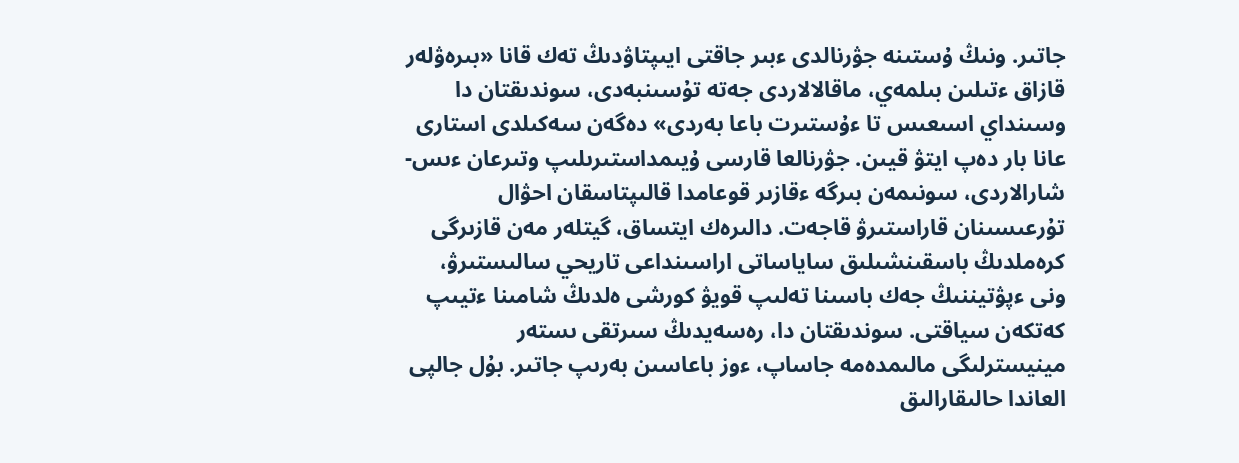جاتىر. ونىڭ ۇستىنە جۋرنالدى ءبىر جاقتى ايىپتاۋدىڭ تەك قانا «بىرەۋلەر قازاق ءتىلىن بىلمەي، ماقالالاردى جەتە تۇسىنبەدى، سوندىقتان دا وسىنداي اسىعىس تا ءۇستىرت باعا بەردى» دەگەن سەكىلدى استارى عانا بار دەپ ايتۋ قيىن. جۋرنالعا قارسى ۇيىمداستىرىلىپ وتىرعان ءىس-شارالاردى، سونىمەن بىرگە ءقازىر قوعامدا قالىپتاسقان احۋال تۇرعىسىنان قاراستىرۋ قاجەت. دالىرەك ايتساق، گيتلەر مەن قازىرگى كرەملدىڭ باسقىنشىلىق ساياساتى اراسىنداعى تاريحي سالىستىرۋ، ونى ءپۋتيننىڭ جەك باسىنا تەلىپ قويۋ كورشى ەلدىڭ شامىنا ءتيىپ كەتكەن سياقتى. سوندىقتان دا، رەسەيدىڭ سىرتقى ىستەر مينيسترلىگى مالىمدەمە جاساپ، ءوز باعاسىن بەرىپ جاتىر. بۇل جالپى العاندا حالىقارالىق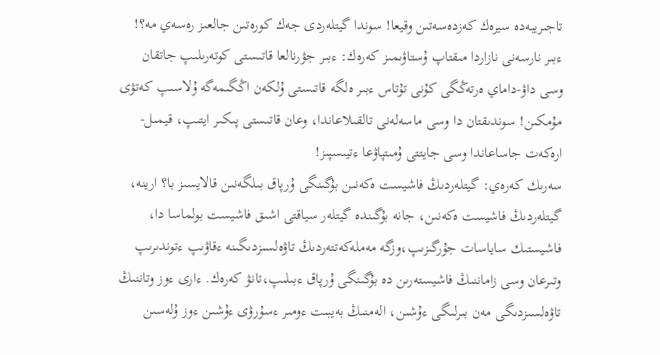تاجىريبەدە سيرەك كەزدەسەتىن وقيعا! سوندا گيتلەردى جەك كورەتىن جالعىز رەسەي مە؟! ءبىر نارسەنى نازاردا مىقتاپ ۇستاۋىمىز كەرەك: ءبىر جۋرنالعا قاتىستى كوتەرىلىپ جاتقان وسى داۋ-داماي ەرتەڭگى كۇنى تۇتاس ءبىر ەلگە قاتىستى ۇلكەن اڭگىمەگە ۇلاسىپ كەتۋى مۇمكىن! سوندىقتان دا وسى ماسەلەنى تالقىلاعاندا، وعان قاتىستى پىكىر ايتىپ، قيمىل-ارەكەت جاساعاندا وسى جايتتى ۇمىتپاۋعا ءتيىسپىز!
سەرىك كەرەي: گيتلەردىڭ فاشيست ەكەنىن بۇگىنگى ۇرپاق بىلگەنىن قالايسىز با؟ ارينە،
گيتلەردىڭ فاشيست ەكەنىن، جانە بۇگىندە گيتلەر سياقتى اشىق فاشيست بولماسا دا، فاشيستىك ساياسات جۇرگىزىپ،وزگە مەملەكەتتەردىڭ تاۋەلسىزدىگىنە ءقاۋىپ ءتوندىرىپ وتىرعان وسى زاماننىڭ فاشيستەرىن دە بۇگىنگى ۇرپاق ءبىلىپ،تانۋ كەرەك. ءارى ءوز وتاننىڭ تاۋەلسىزدىگى مەن بىرلىگى ءۇشىن، الەمنىڭ بەيبىت ءومىر ءسۇرۋى ءۇشىن ءوز ۇلەسىن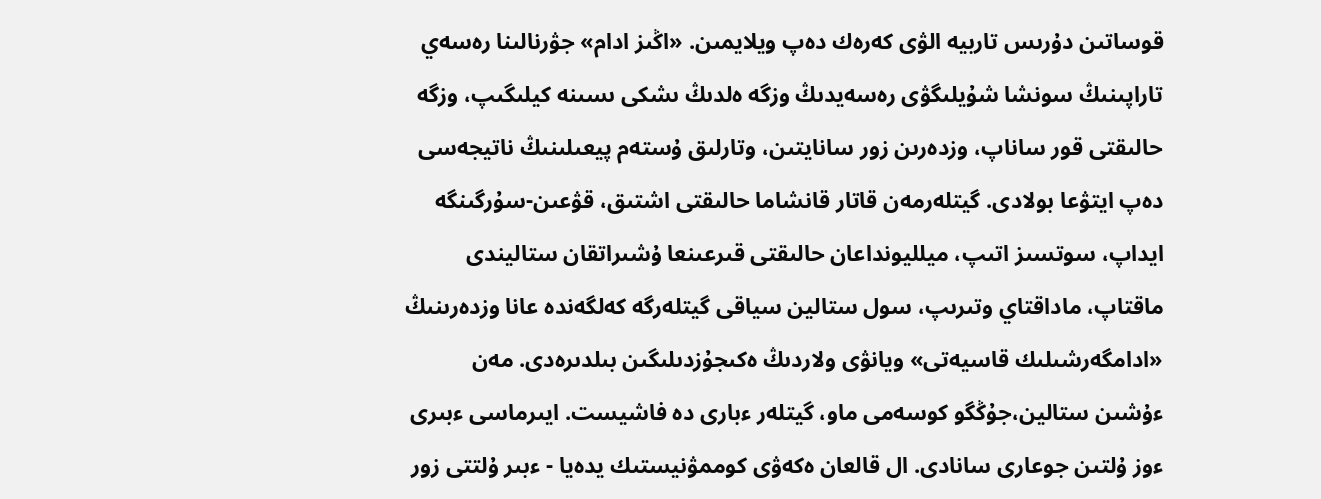قوساتىن دۇرىس تاربيە الۋى كەرەك دەپ ويلايمىن. «اڭىز ادام» جۋرنالىنا رەسەي تاراپىنىڭ سونشا شۇيلىگۋى رەسەيدىڭ وزگە ەلدىڭ ىشكى ىسىنە كيلىگىپ، وزگە حالىقتى قور ساناپ، وزدەرىن زور سانايتىن، وتارلىق ۇستەم پيعىلىنىڭ ناتيجەسى دەپ ايتۋعا بولادى. گيتلەرمەن قاتار قانشاما حالىقتى اشتىق، قۋعىن-سۇرگىنگە ايداپ، سوتسىز اتىپ، ميلليونداعان حالىقتى قىرعىنعا ۇشىراتقان ستاليندى ماقتاپ، ماداقتاي وتىرىپ، سول ستالين سياقى گيتلەرگە كەلگەندە عانا وزدەرىنىڭ «ادامگەرشىلىك قاسيەتى» ويانۋى ولاردىڭ ەكىجۇزدىلىگىن بىلدىرەدى. مەن ءۇشىن ستالين،جۇڭگو كوسەمى ماو، گيتلەر ءبارى دە فاشيست. ايىرماسى ءبىرى ءوز ۇلتىن جوعارى سانادى. ال قالعان ەكەۋى كوممۋنيستىك يدەيا - ءبىر ۇلتتى زور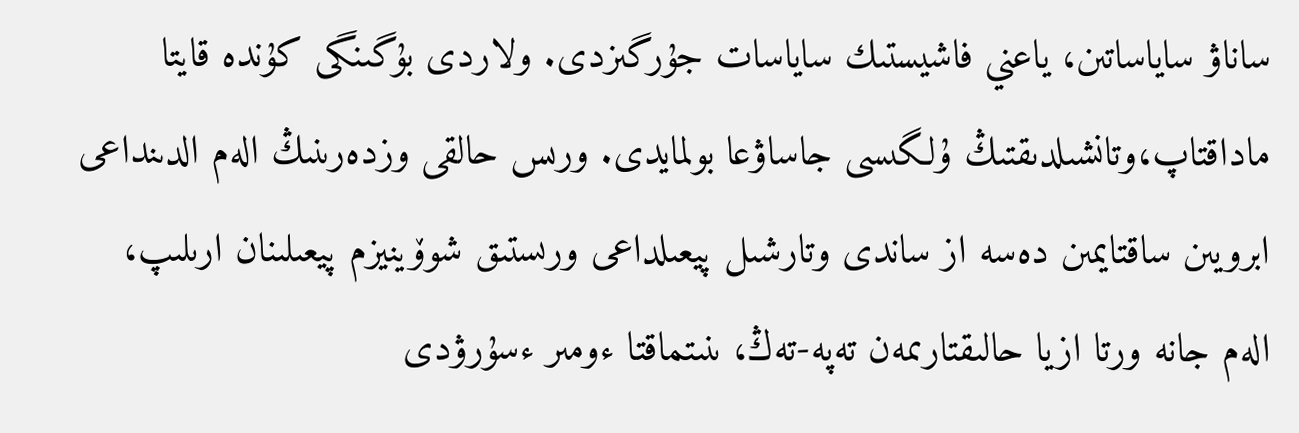ساناۋ ساياساتىن، ياعني فاشيستىك ساياسات جۇرگىزدى. ولاردى بۇگىنگى كۇندە قايتا ماداقتاپ،وتانشىلدىقتىڭ ۇلگىسى جاساۋعا بولمايدى. ورىس حالقى وزدەرىنىڭ الەم الدىنداعى ابرويىن ساقتايمىن دەسە از ساندى وتارشىل پيعىلداعى ورىستىق شوۆينيزم پيعىلىنان ارىلىپ، الەم جانە ورتا ازيا حالىقتارىمەن تەپە-تەڭ، ىنىتماقتا ءومىر ءسۇرۋدى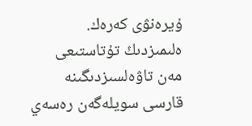ۇيرەنۋى كەرەك. ەلىمىزدىڭ تۇتاستىعى مەن تاۋەلسىزدىگىنە قارسى سويلەگەن رەسەي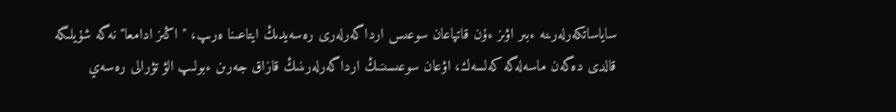ساياساتكەرلەرىنە ءبىر اۋىز ءۇن قاتپاعان سوعىس ارداگەرلەرى رەسەيدىڭ ايتاعىنا ەرىپ، "اڭىز ادامعا" نەگە شۇيلىگە قالدى دەگەن ماسەلەگە كەلسەك، اۋعان سوعىسىنىڭ ارداگەرلەرىنىڭ قازاق جەرىن ءبولىپ الۋ تۋرالى رەسەي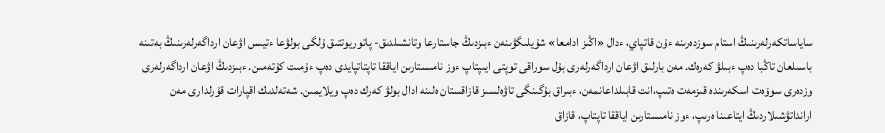ساياساتكەرلەرىنىڭ استام سوزدەرىنە ءۇن قاتپاي، ءدال «اڭىز ادامعا» شۇيلىگۋىنەن ءبىزدىڭ جاستارعا وتانشىلدىق- پاتوريوتتىق ۇلگى بولۋعا ءتيىس اۋعان ارداگەرلەرىنىڭ بەتىنە باسىلعان تاڭبا دەپ ءبىلۋ كەرەك. مەن بارلىق اۋعان ارداگەرلەرى بۇل سوراقى توپتى ايىپتاپ ءوز نامىستارىن اياققا تاپتاتپايدى دەپ ءۇمىت كۇتەمىن. ءبىزدىڭ اۋعان ارداگەرلەرى وزدەرى سوۆەت اسكەرىندە قىزمەت ەتىپ،انت قابىلداعانمەن، ءبىراق بۇگىنگى تاۋەلسىز قازاقستان ەلىنە ادال بولۋ كەرك دەپ ويلايمىن. شەتەلدىك اقپارات قۇرلدارى مەن ارانداتۋشىلاردىڭ ايتاعىنا ەرىپ، ءوز نامىستارىن اياققا تاپتاپ، قازاق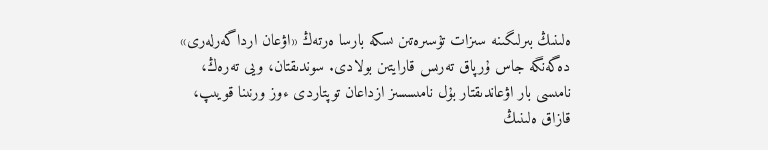ەلىنىڭ بىرلىگىنە سىزات تۇسىرەتىن ىسكە بارسا ەرتەڭ «اۋعان ارداگەرلەرى» دەگەنگە جاس ۇرپاق تەرىس قارايتىن بولادى. سوندىقتان، ويى تەرەڭ، نامىسى بار اۋعاندىقتار بۇل نامىسسىز ازداعان توپتاردى ءوز ورنىنا قويىپ، قازاق ەلىنىڭ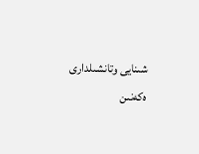شىنايى وتانشىلدارى ەكەنىن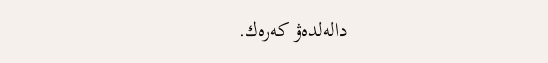دالەلدەۋ كەرەك.